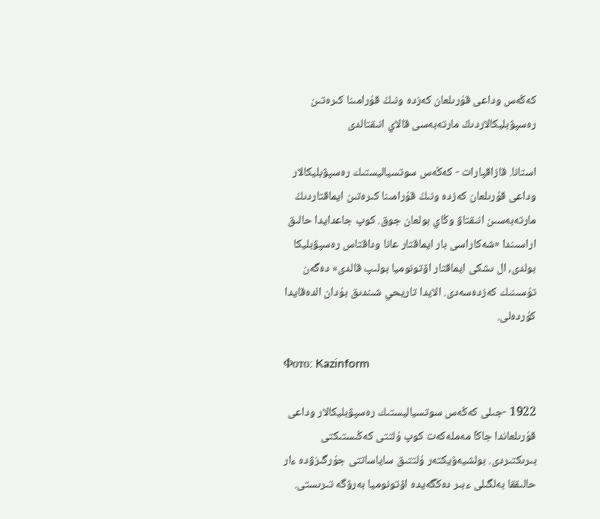كەڭەس وداعى قۇرىلعان كەزدە ونىڭ قۇرامىنا كىرەتىن رەسپۋبليكالاردىڭ مارتەبەسى قالاي انىقتالدى

استانا. قازاقپارات - كەڭەس سوتسياليستىك رەسپۋبليكالار وداعى قۇرىلعان كەزدە ونىڭ قۇرامىنا كىرەتىن ايماقتاردىڭ مارتەبەسىن انىقتاۋ وڭاي بولعان جوق. كوپ جاعدايدا حالىق اراسىندا «شەكاراسى بار ايماقتار عانا وداقتاس رەسپۋبليكا بولدى، ال ىشكى ايماقتار اۆتونوميا بولىپ قالدى» دەگەن تۇسىنىك كەزدەسەدى. الايدا تاريحي شىندىق بۇدان الدەقايدا كۇردەلى.

Фото: Kazinform

1922 -جىلى كەڭەس سوتسياليستىك رەسپۋبليكالار وداعى قۇرىلعاندا جاڭا مەملەكەت كوپ ۇلتتى كەڭىستىكتى بىرىكتىردى. بولشيەۆيكتەر ۇلتتىق ساياساتتى جۇرگىزۋدە ءار حالىققا بەلگىلى ءبىر دەڭگەيدە اۆتونوميا بەرۋگە تىرىستى.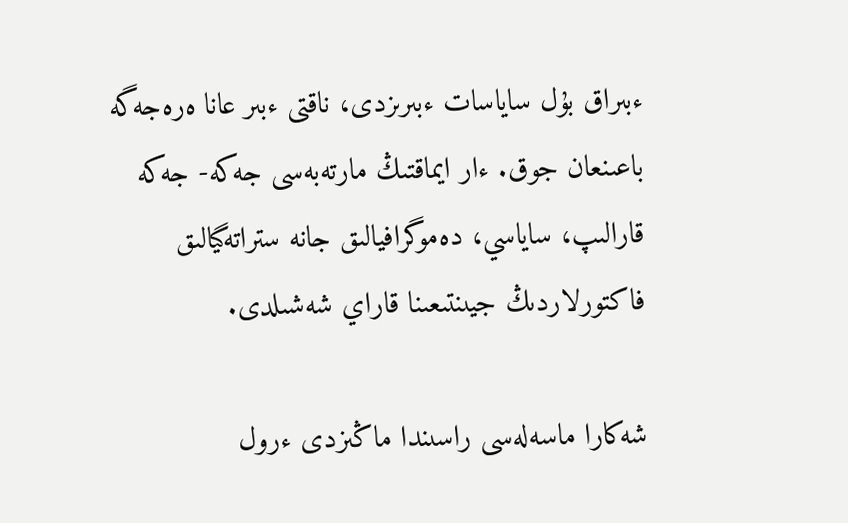ءبىراق بۇل ساياسات ءبىرىزدى، ناقتى ءبىر عانا ەرەجەگە باعىنعان جوق. ءار ايماقتىڭ مارتەبەسى جەكە- جەكە قارالىپ، ساياسي، دەموگرافيالىق جانە ستراتەگيالىق فاكتورلاردىڭ جيىنتىعىنا قاراي شەشىلدى.

شەكارا ماسەلەسى راسىندا ماڭىزدى ءرول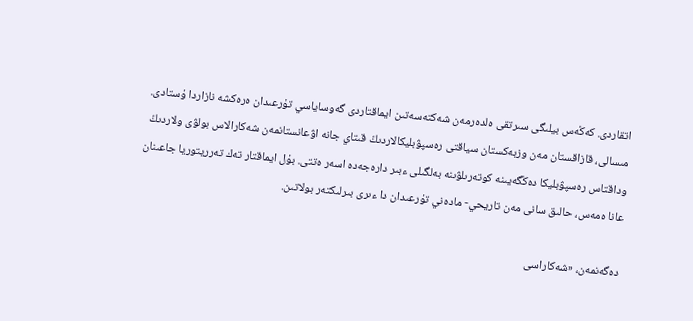اتقاردى. كەڭەس بيلىگى سىرتقى ەلدەرمەن شەكتەسەتىن ايماقتاردى گەوساياسي تۇرعىدان ەرەكشە نازاردا ۇستادى. مىسالى، قازاقستان مەن وزبەكستان سياقتى رەسپۋبليكالاردىڭ قىتاي جانە اۋعانستانمەن شەكارالاس بولۋى ولاردىڭ وداقتاس رەسپۋبليكا دەڭگەيىنە كوتەرىلۋىنە بەلگىلى ءبىر دارەجەدە اسەر ەتتى. بۇل ايماقتار تەك تەرريتوريا جاعىنان عانا ەمەس، حالىق سانى مەن تاريحي- مادەني تۇرعىدان دا ءىرى بىرلىكتەر بولاتىن.

دەگەنمەن، «شەكاراسى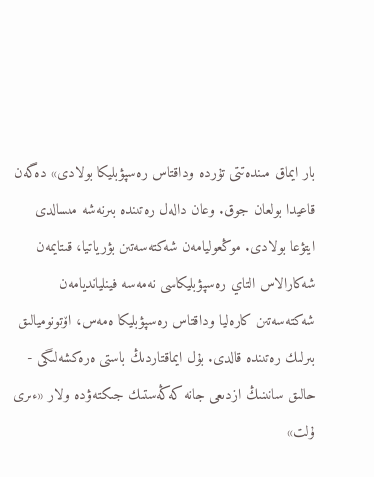بار ايماق مىندەتتى تۇردە وداقتاس رەسپۋبليكا بولادى» دەگەن قاعيدا بولعان جوق. وعان دالەل رەتىندە بىرنەشە مىسالدى ايتۋعا بولادى. موڭعوليامەن شەكتەسەتىن بۋرياتيا، قىتايمەن شەكارالاس التاي رەسپۋبليكاسى نەمەسە فينليانديامەن شەكتەسەتىن كارەليا وداقتاس رەسپۋبليكا ەمەس، اۆتونوميالىق بىرلىك رەتىندە قالدى. بۇل ايماقتاردىڭ باستى ەرەكشەلىگى - حالىق سانىنىڭ ازدىعى جانە كەڭەستىك جىكتەۋدە ولار «ءىرى ۇلت»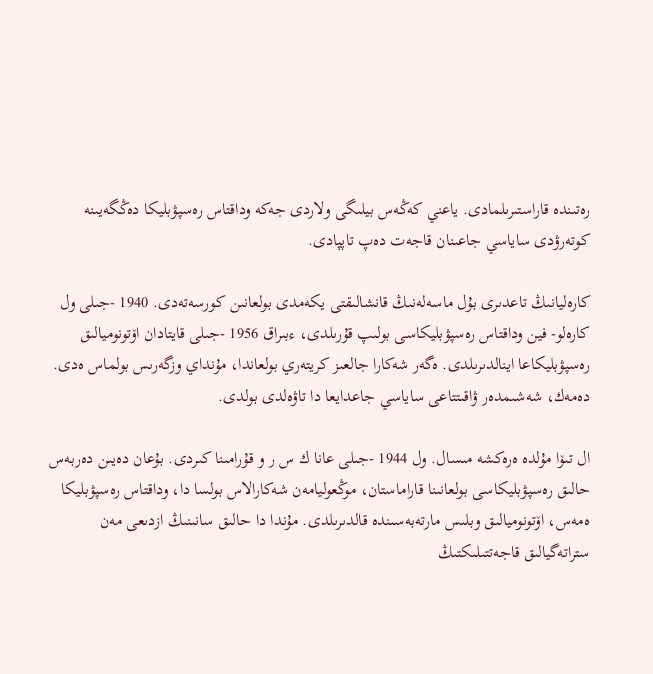رەتىندە قاراستىرىلمادى. ياعني كەڭەس بيلىگى ولاردى جەكە وداقتاس رەسپۋبليكا دەڭگەيىنە كوتەرۋدى ساياسي جاعىنان قاجەت دەپ تاپپادى.

كارەليانىڭ تاعدىرى بۇل ماسەلەنىڭ قانشالىقتى يكەمدى بولعانىن كورسەتەدى. 1940 -جىلى ول كارەلو- فين وداقتاس رەسپۋبليكاسى بولىپ قۇرىلدى، ءبىراق 1956 -جىلى قايتادان اۆتونوميالىق رەسپۋبليكاعا اينالدىرىلدى. ەگەر شەكارا جالعىز كريتەري بولعاندا، مۇنداي وزگەرىس بولماس ەدى. دەمەك، شەشىمدەر ۋاقىتتاعى ساياسي جاعدايعا دا تاۋەلدى بولدى.

ال تىۆا مۇلدە ەرەكشە مىسال. ول 1944 -جىلى عانا ك س ر و قۇرامىنا كىردى. بۇعان دەيىن دەربەس حالىق رەسپۋبليكاسى بولعانىنا قاراماستان، موڭعوليامەن شەكارالاس بولسا دا، وداقتاس رەسپۋبليكا ەمەس، اۆتونوميالىق وبلىس مارتەبەسىندە قالدىرىلدى. مۇندا دا حالىق سانىنىڭ ازدىعى مەن ستراتەگيالىق قاجەتتىلىكتىڭ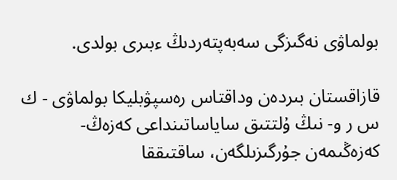بولماۋى نەگىزگى سەبەپتەردىڭ ءبىرى بولدى.

قازاقستان بىردەن وداقتاس رەسپۋبليكا بولماۋى - ك س ر و- نىڭ ۇلتتىق ساياساتىنداعى كەزەڭ- كەزەڭىمەن جۇرگىزىلگەن، ساقتىققا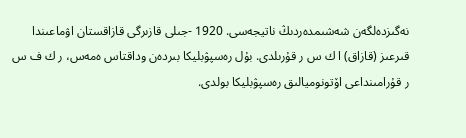نەگىزدەلگەن شەشىمدەردىڭ ناتيجەسى. 1920 -جىلى قازىرگى قازاقستان اۋماعىندا قىرعىز (قازاق) ا ك س ر قۇرىلدى. بۇل رەسپۋبليكا بىردەن وداقتاس ەمەس، ر ك ف س ر قۇرامىنداعى اۆتونوميالىق رەسپۋبليكا بولدى.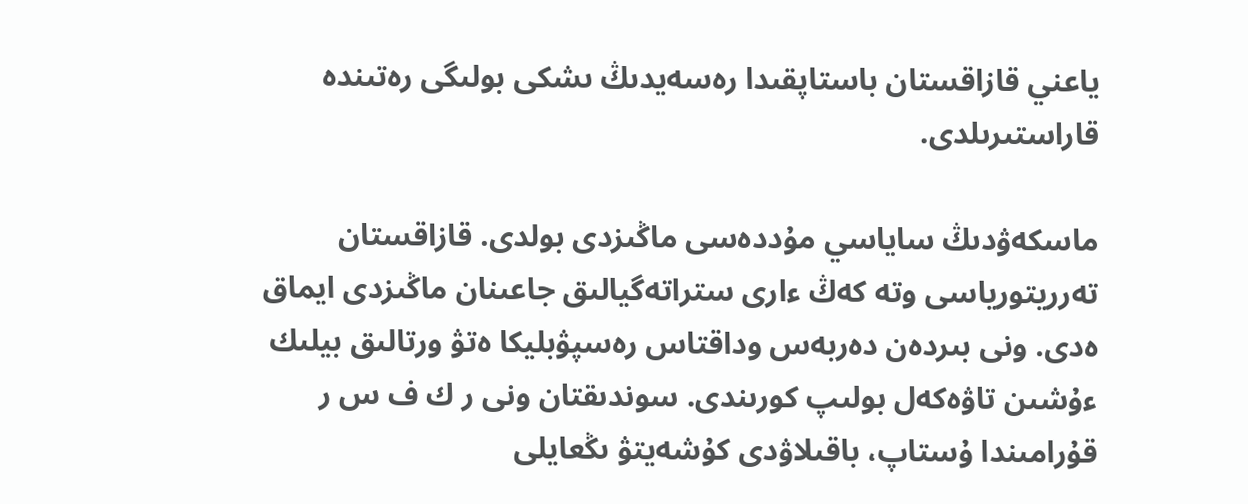ياعني قازاقستان باستاپقىدا رەسەيدىڭ ىشكى بولىگى رەتىندە قاراستىرىلدى.

ماسكەۋدىڭ ساياسي مۇددەسى ماڭىزدى بولدى. قازاقستان تەرريتورياسى وتە كەڭ ءارى ستراتەگيالىق جاعىنان ماڭىزدى ايماق ەدى. ونى بىردەن دەربەس وداقتاس رەسپۋبليكا ەتۋ ورتالىق بيلىك ءۇشىن تاۋەكەل بولىپ كورىندى. سوندىقتان ونى ر ك ف س ر قۇرامىندا ۇستاپ، باقىلاۋدى كۇشەيتۋ ىڭعايلى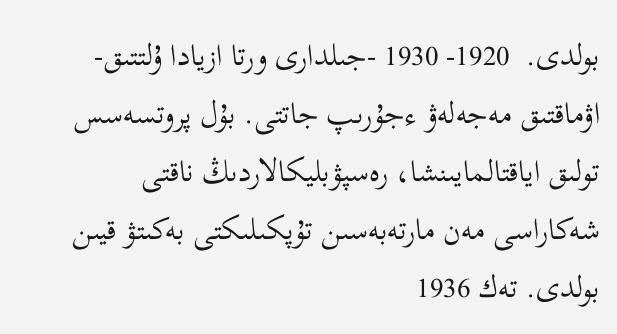بولدى.  1920- 1930 -جىلدارى ورتا ازيادا ۇلتتىق- اۋماقتىق مەجەلەۋ ءجۇرىپ جاتتى. بۇل پروتسەسس تولىق اياقتالمايىنشا، رەسپۋبليكالاردىڭ ناقتى شەكاراسى مەن مارتەبەسىن تۇپكىلىكتى بەكىتۋ قيىن بولدى. تەك 1936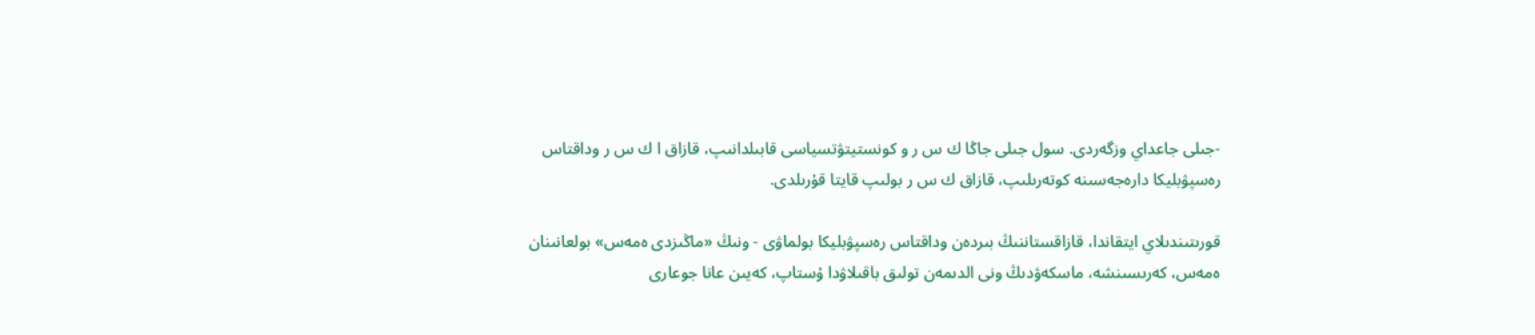-جىلى جاعداي وزگەردى. سول جىلى جاڭا ك س ر و كونستيتۋتسياسى قابىلدانىپ، قازاق ا ك س ر وداقتاس رەسپۋبليكا دارەجەسىنە كوتەرىلىپ، قازاق ك س ر بولىپ قايتا قۇرىلدى.

قورىتىندىلاي ايتقاندا، قازاقستاننىڭ بىردەن وداقتاس رەسپۋبليكا بولماۋى - ونىڭ «ماڭىزدى ەمەس» بولعانىنان ەمەس، كەرىسىنشە، ماسكەۋدىڭ ونى الدىمەن تولىق باقىلاۋدا ۇستاپ، كەيىن عانا جوعارى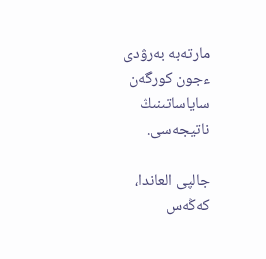مارتەبە بەرۋدى ءجون كورگەن ساياساتىنىڭ ناتيجەسى.

جالپى العاندا، كەڭەس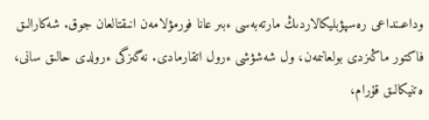وداعىنداعى رەسپۋبليكالاردىڭ مارتەبەسى ءبىر عانا فورمۋلامەن انىقتالعان جوق. شەكارالىق فاكتور ماڭىزدى بولعانىمەن، ول شەشۋشى ءرول اتقارمادى. نەگىزگى ءرولدى حالىق سانى، ەتنيكالىق قۇرام،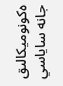ەكونوميكالىق جانە ساياسي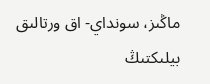ماڭىز، سونداي- اق ورتالىق بيلىكتىڭ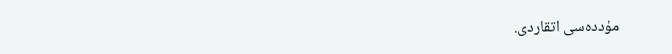مۇددەسى اتقاردى.